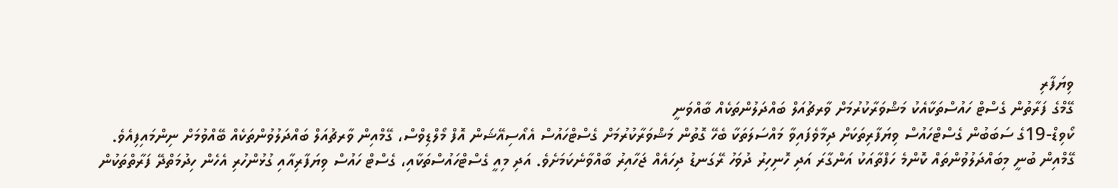ވިޔަފާރި
ގޭމްގެ ފަރާތުން ގެސްޓް ހައުސްތަކާއެކު މަޝްވަރާކުރުމަށް ވާރޗުއަލް ބައްދަލުންތަކެއް ބާއްވަނީ
ކޯވިޑް-19ގެ ސަބަބުން ގެސްޓްހައުސް ވިޔަފާރިތަކަށް ދިމާވެފައިވާ މައްސަލަތަކާ ބެހޭ ގޮތުން މަޝްވަރާކުރުމަށް ގެސްޓްހައުސް އެއޯސިއޭޝަން އޮފް މޯލްޑިވްސް، ގޭމްއިން ވާރޗުއަލް ބައްދަލުވުންތަކެއް ބޭއްވުމަށް ނިންމައިފިއެވެ.
ގޭމްއިން ބުނީ މިބައްދަލުވުންތައް ކޮންމެ ހަފްތާއަކު އަންގާރަ އަދި ހޮނިހިރު ދުވަހު ރޭގަނޑު ދިހައެއް ޖަހާއިރު ބާއްވާނެކަމަށެވެ. އަދި މިއީ ގެސްޓްހައުސްތަކާއި، ގެސްޓް ހައުސް ވިޔަފާރިއާއި ގުޅުންހުރި އެހެން ހިދުމަތްދޭ ފަރާތްތަކުން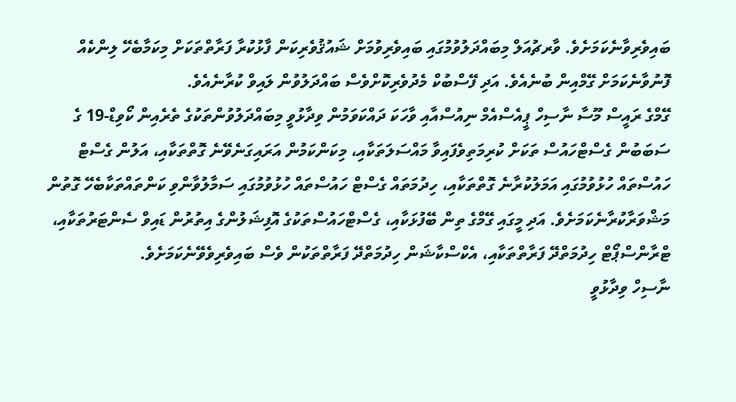ބައިވެރިވާނެކަމަށެވެ. ވާރޗުއަލް މިބައްދަލުވުމުގައި ބައިވެރިވުމަށް ޝައުޤުވެރިކަން ފާޅުކުރާ ފަރާތްތަކަށް މިކަމާބެހޭ ލިންކެއް ފޮނުވާނެކަމަށް ގޭމްއިން ބުނެއެވެ. އަދި ފޭސްބުކް މެދުވެރިކޮށްވެސް ބައްދަލުވުން ލައިވް ކުރާނެއެވެ.
ގޭމްގެ ރައީސް މޫސާ ނާސިހް ޕީއެސްއެމް ނިއުސްއާއި ވާހަކަ ދައްކަވަމުން ވިދާޅުވީ މިބައްދަލުވުންތަކުގެ ތެރެއިން ކޯވިޑް-19 ގެ ސަބަބުން ގެސްޓްހައުސް ތަކަށް ކުރިމަތިވެފައިވާ މައްސަލަތަކާއި، މިކަންކަމުން އަރައިގަނެވޭނެ ގޮތްތަކާއި، އަލުން ގެސްޓް ހައުސްތައް ހުޅުވުމުގައި އަމަލުކުރާނެ ގޮތްތަކާއި، ހިދުމަތައް ގެސްޓް ހައުސްތައް ހުޅުވުމުގައި ސަމާލުވާންވި ކަންތައްތަކާބެހޭ ގޮތުން މަޝްވަރާކުރާނެކަމަށެވެ. އަދި މީގައި ގޭމްގެ ތިން ބޭފުޅަކާއި، ގެސްޓްހައުސްތަކުގެ އޮފިޝަލުންގެ އިތުރުން ޑައިވް ސެންޓަރުތަކާއި، ޓްރާންސްޕޯޓް ހިދުމަތްދޭ ފަރާތްތަކާއި، އެކްސްކާޝަން ހިދުމަތްދޭ ފަރާތްތަކުން ވެސް ބައިވެރިވެވޭނެކަމަށެވެ.
ނާސިހް ވިދާޅުވީ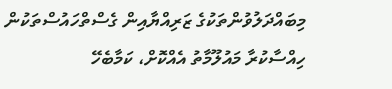މިބައްދަލުވުންތަކުގެ ޒަރިއްޔާއިން ގެސްތްހައުސްތަކުން ހިއްސާކުރާ މައުލޫމާތު އެއްކޮށް، ކަމާބެހޭ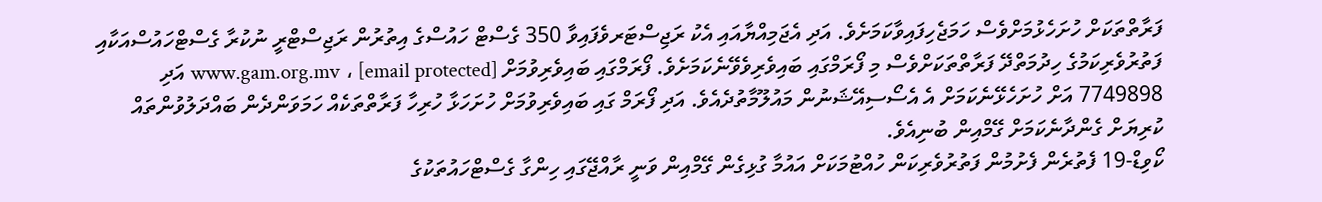ފަރާތްތަކަށް ހުށަހެޅުމަށްވެސް ހަމަޖެހިފައިވާކަމަށެވެ. އަދި އެޖަމިއްޔާއައި އެކު ރަޖިސްޓަރވެފައިވާ 350 ގެސްޓް ހައުސްގެ އިތުރުން ރަޖިސްޓްރީ ނުކުރާ ގެސްޓްހައުސްއަކާއި ފަތުރުވެރިކަމުގެ ހިދުމަތްދޭ ފަރާތްތަކަށްވެސް މި ފޯރަމްގައި ބައިވެރިވެވޭނެކަމަށެވެ. ފޯރަމްގައި ބައިވެރިވުމަށް [email protected] ، www.gam.org.mv އަދި 7749898 އަށް ހުށަހެޅޭނެކަމަށް އެ އެސޯސިއޭޝަނުން މައުލޫމާތުދެއެވެ. އަދި ފޯރަމް ގައި ބައިވެރިވުމަށް ހުށަހަޅާ ހުރިހާ ފަރާތްތަކެއް ހަމަވަންދެން ބައްދަލުވުންތައް ކުރިޔަށް ގެންދާނެކަމަށް ގޭމްއިން ބުނިއެވެ.
ކޯވިޑް-19 ފެތުރެން ފެށުމުން ފަތުރުވެރިކަން ހުއްޓުމަކަށް އައުމާ ގުޅިގެން ގޭމްއިން ވަނީ ރާއްޖޭގައި ހިންގާ ގެސްޓްހައުތަކުގެ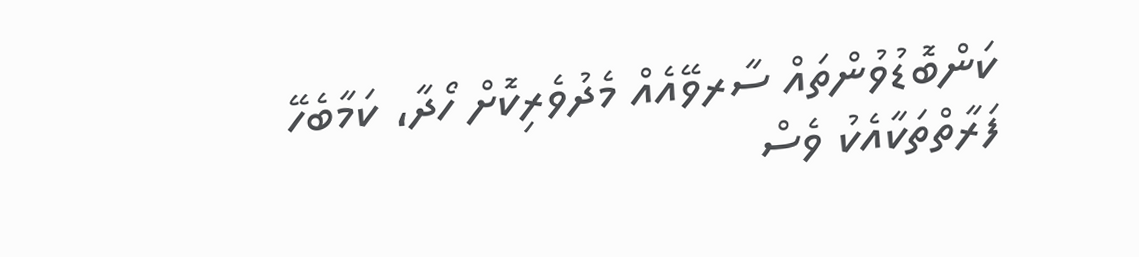ކަންބޮޑުވުންތައް ސާރވޭއެއް މެދުވެރިކޮށް ހޯދާ، ކަމާބެހޭ ފަރާތްތަކާއެކު ވެސް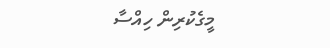މީގެކުރިން ހިއްސާ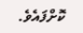ކޮށްފައެވެ.